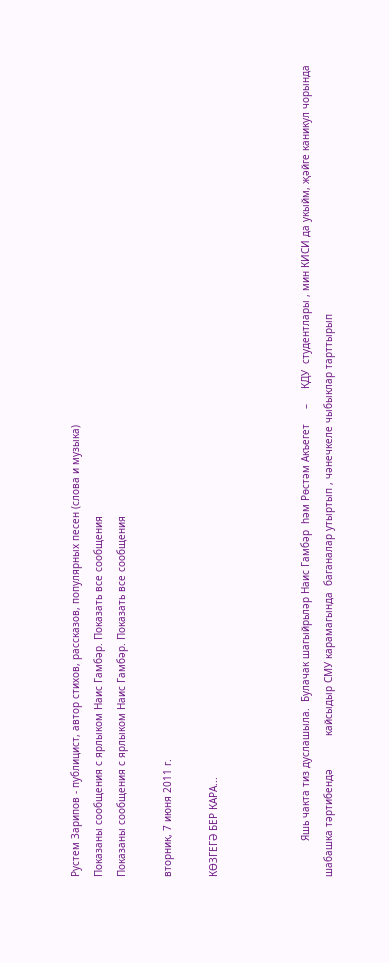Рустем Зарипов - публицист, автор стихов, рассказов, популярных песен (слова и музыка)
Показаны сообщения с ярлыком Наис Гамбәр. Показать все сообщения
Показаны сообщения с ярлыком Наис Гамбәр. Показать все сообщения

вторник, 7 июня 2011 г.

КӨЗГЕГӘ БЕР КАРА...



            Яшь чакта тиз дуслашыла.  Булачак шагыйрьләр Наис Гамбәр  һәм Рөстәм Акъегет     –     КДУ  студентлары , мин КИСИ да укыйм, җәйге каникул чорында шабашка тәртибендә           кайсыдыр СМУ карамагында  баганалар утыртып , чәнечкеле чыбыклар тарттырып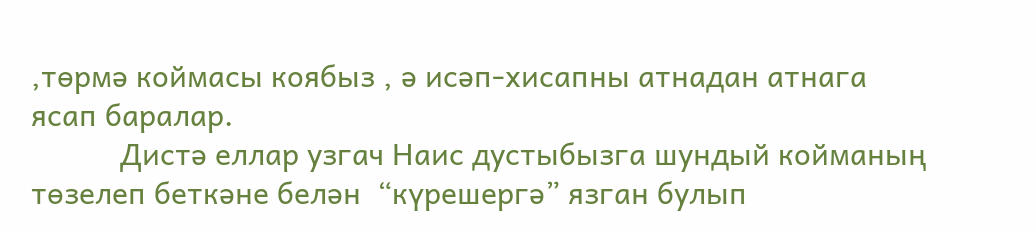,төрмә коймасы коябыз , ә исәп-хисапны атнадан атнага ясап баралар.
           Дистә еллар узгач Наис дустыбызга шундый койманың төзелеп беткәне белән  “күрешергә” язган булып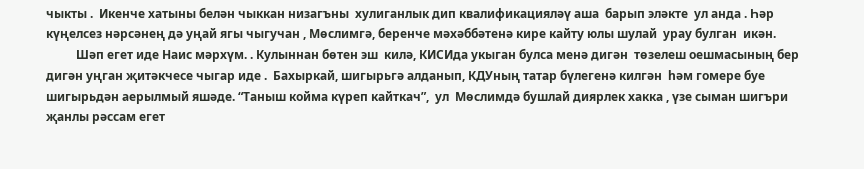чыкты .  Икенче хатыны белән чыккан низагъны  хулиганлык дип квалификацияләү аша  барып эләкте  ул анда . Һәр күңелсез нәрсәнең дә уңай ягы чыгучан , Мөслимгә, беренче мәхәббәтенә кире кайту юлы шулай  урау булган  икән.
          Шәп егет иде Наис мәрхүм. . Кулыннан бөтен эш  килә, КИСИда укыган булса менә дигән  төзелеш оешмасының бер дигән уңган җитәкчесе чыгар иде .  Бахыркай, шигырьгә алданып, КДУның татар бүлегенә килгән  һәм гомере буе шигырьдән аерылмый яшәде. “Таныш койма күреп кайткач”,  ул  Мөслимдә бушлай диярлек хакка , үзе сыман шигъри җанлы рәссам егет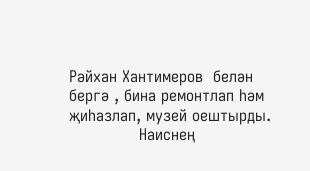Рәйхан Хантимеров  белән  бергә , бина ремонтлап һәм җиһазлап, музей оештырды.
              Наиснең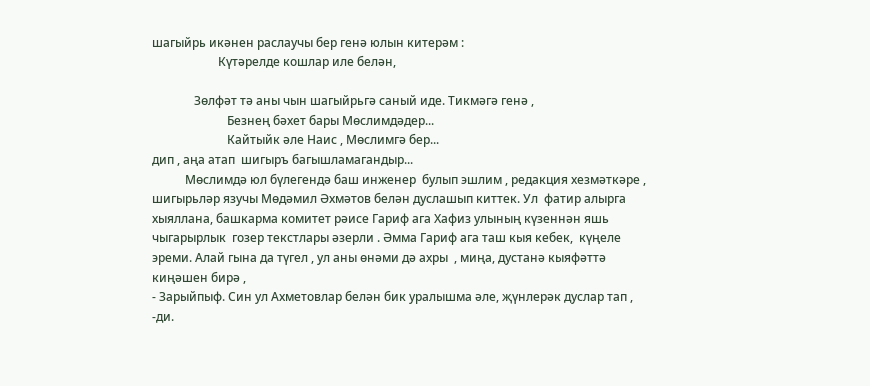шагыйрь икәнен раслаучы бер генә юлын китерәм :
                      Күтәрелде кошлар иле белән,

              Зөлфәт тә аны чын шагыйрьгә саный иде. Тикмәгә генә ,
                         Безнең бәхет бары Мөслимдәдер...
                         Кайтыйк әле Наис , Мөслимгә бер...
дип , аңа атап  шигыръ багышламагандыр...
           Мөслимдә юл бүлегендә баш инженер  булып эшлим , редакция хезмәткәре , шигырьләр язучы Мөдәмил Әхмәтов белән дуслашып киттек. Ул  фатир алырга хыяллана, башкарма комитет рәисе Гариф ага Хафиз улының күзеннән яшь чыгарырлык  гозер текстлары әзерли . Әмма Гариф ага таш кыя кебек,  күңеле эреми. Алай гына да түгел , ул аны өнәми дә ахры  , миңа, дустанә кыяфәттә киңәшен бирә ,
- Зарыйпыф. Син ул Ахметовлар белән бик уралышма әле, җүнлерәк дуслар тап , -ди.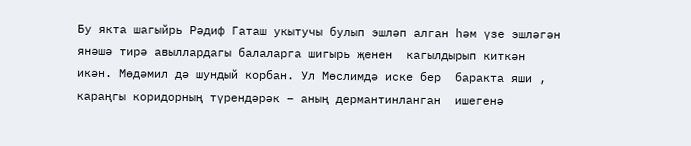Бу якта шагыйрь Рәдиф Гаташ укытучы булып эшләп алган һәм үзе эшләгән янәшә тирә авыллардагы балаларга шигырь җенен  кагылдырып киткән икән. Мөдәмил дә шундый корбан. Ул Мөслимдә иске бер  баракта яши , караңгы коридорның түрендәрәк – аның дермантинланган  ишегенә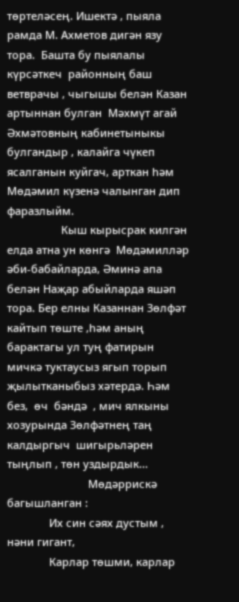төртеләсең. Ишектә , пыяла рамда М. Ахметов дигән язу тора.  Башта бу пыялалы күрсәткеч  районның баш ветврачы , чыгышы белән Казан артыннан булган  Мәхмүт агай Әхмәтовның кабинетыныкы булгандыр , калайга чүкеп ясалганын куйгач, арткан һәм Мөдәмил күзенә чалынган дип фаразлыйм.
                  Кыш кырысрак килгән елда атна ун көнгә  Мөдәмилләр  әби-бабайларда, Әминә апа белән Наҗар абыйларда яшәп тора. Бер елны Казаннан Зөлфәт кайтып төште ,һәм аның барактагы ул туң фатирын мичкә туктаусыз ягып торып җылытканыбыз хәтердә. Һәм без,  өч  бәндә  , мич ялкыны хозурында Зөлфәтнең таң калдыргыч  шигырьләрен тыңлып , төн уздырдык...
                           Мөдәррискә багышланган :
              Их син сәях дустым , нәни гигант,
              Карлар төшми, карлар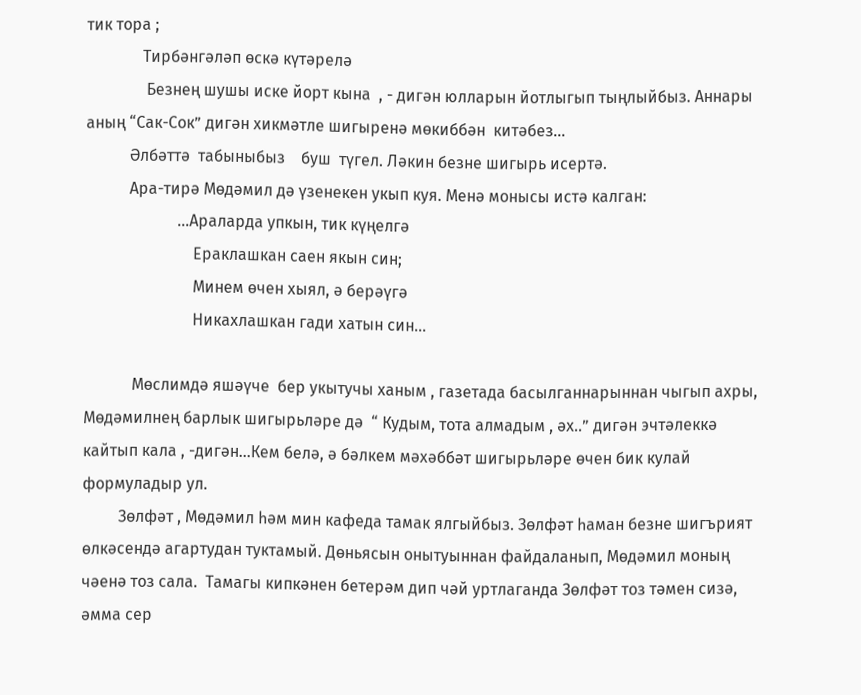тик тора ;
              Тирбәнгәләп өскә күтәрелә
               Безнең шушы иске йорт кына  , - дигән юлларын йотлыгып тыңлыйбыз. Аннары аның “Сак-Сок” дигән хикмәтле шигыренә мөкиббән  китәбез...
           Әлбәттә  табыныбыз    буш  түгел. Ләкин безне шигырь исертә.
           Ара-тирә Мөдәмил дә үзенекен укып куя. Менә монысы истә калган:
                       ...Араларда упкын, тик күңелгә
                           Ераклашкан саен якын син;
                           Минем өчен хыял, ә берәүгә
                           Никахлашкан гади хатын син...

            Мөслимдә яшәүче  бер укытучы ханым , газетада басылганнарыннан чыгып ахры, Мөдәмилнең барлык шигырьләре дә  “ Кудым, тота алмадым , әх..” дигән эчтәлеккә кайтып кала , -дигән...Кем белә, ә бәлкем мәхәббәт шигырьләре өчен бик кулай формуладыр ул.
         Зөлфәт , Мөдәмил һәм мин кафеда тамак ялгыйбыз. Зөлфәт һаман безне шигърият өлкәсендә агартудан туктамый. Дөньясын онытуыннан файдаланып, Мөдәмил моның чәенә тоз сала.  Тамагы кипкәнен бетерәм дип чәй уртлаганда Зөлфәт тоз тәмен сизә, әмма сер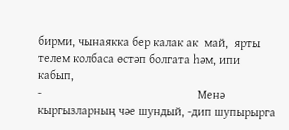бирми, чынаякка бер калак ак  май,  ярты телем колбаса өстәп болгата һәм, ипи кабып,
-                                                    Менә кыргызларның чәе шундый, -дип шупырырга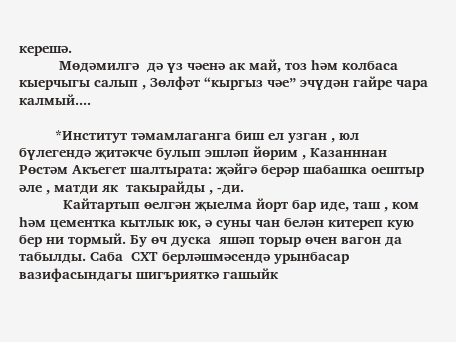керешә.
          Мөдәмилгә  дә үз чәенә ак май, тоз һәм колбаса кыерчыгы салып , Зөлфәт “кыргыз чәе” эчүдән гайре чара калмый....

         *Институт тәмамлаганга биш ел узган , юл бүлегендә җитәкче булып эшләп йөрим , Казанннан Рөстәм Акъегет шалтырата: җәйгә берәр шабашка оештыр әле , матди як  такырайды , -ди.
           Кайтартып өелгән җыелма йорт бар иде, таш , ком һәм цементка кытлык юк, ә суны чан белән китереп кую бер ни тормый. Бу өч дуска  яшәп торыр өчен вагон да табылды. Саба  СХТ берләшмәсендә урынбасар вазифасындагы шигърияткә гашыйк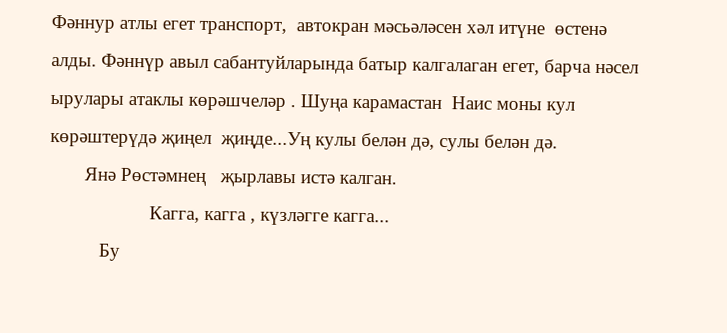Фәннур атлы егет транспорт,  автокран мәсьәләсен хәл итүне  өстенә алды. Фәннүр авыл сабантуйларында батыр калгалаган егет, барча нәсел ырулары атаклы көрәшчеләр . Шуңа карамастан  Наис моны кул көрәштерүдә җиңел  җиңде...Уң кулы белән дә, сулы белән дә.
       Янә Рөстәмнең   җырлавы истә калган.
                    Кагга, кагга , күзләгге кагга...
          Бу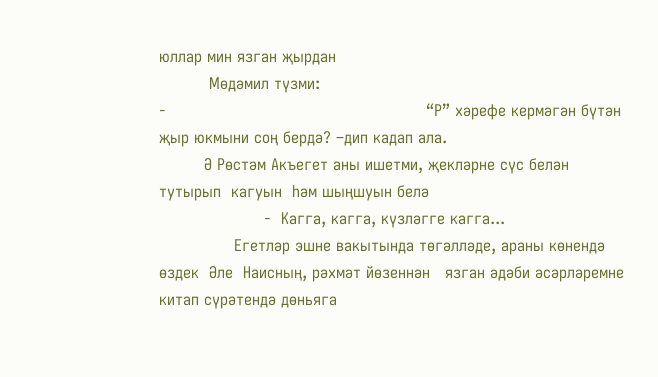юллар мин язган җырдан
          Мөдәмил түзми:
-                                                    “Р” хәрефе кермәгән бүтән җыр юкмыни соң бердә? –дип кадап ала.
         Ә Рөстәм Акъегет аны ишетми, җекләрне сүс белән тутырып  кагуын  һәм шыңшуын белә
                     -  Кагга, кагга, күзләгге кагга...
               Егетләр эшне вакытында төгәлләде, араны көнендә өздек  Әле  Наисның, рәхмәт йөзеннән   язган әдәби әсәрләремне китап сүрәтендә дөньяга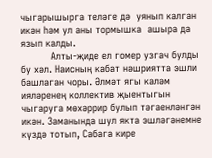чыгарышырга теләге дә  уянып калган икән һәм ул аны тормышка  ашыра да  язып калды.
          Алты-җиде ел гомер узгач булды бу хәл. Наисның кабат нәшриятта эшли башлаган чоры. Әлмәт ягы каләм ияләренең коллектив җыентыгын чыгаруга мөхәррир булып тәгаенләнгән икән. Заманында шул якта эшләгәнемне күздә тотып, Сабага кире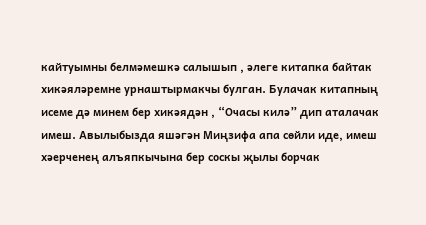кайтуымны белмәмешкә салышып , әлеге китапка байтак хикәяләремне урнаштырмакчы булган. Булачак китапның исеме дә минем бер хикәядән , “Очасы килә” дип аталачак имеш. Авылыбызда яшәгән Миңзифа апа сөйли иде, имеш хәерченең алъяпкычына бер соскы җылы борчак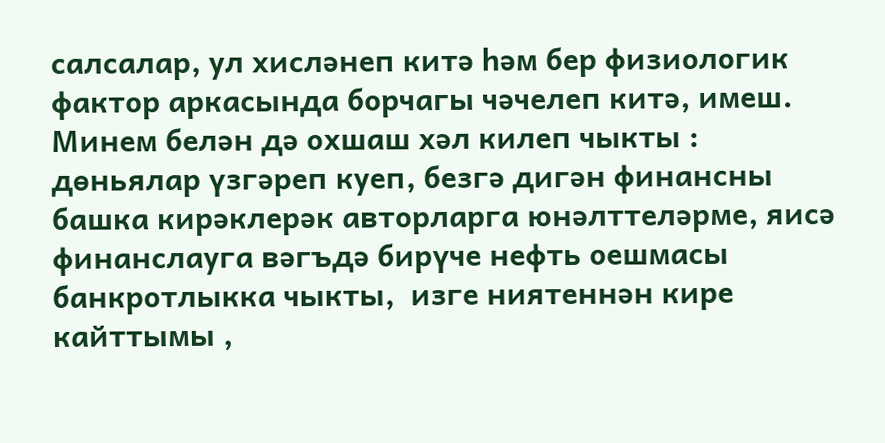салсалар, ул хисләнеп китә һәм бер физиологик фактор аркасында борчагы чәчелеп китә, имеш. Минем белән дә охшаш хәл килеп чыкты :  дөньялар үзгәреп куеп, безгә дигән финансны башка кирәклерәк авторларга юнәлттеләрме, яисә финанслауга вәгъдә бирүче нефть оешмасы банкротлыкка чыкты,  изге ниятеннән кире кайттымы ,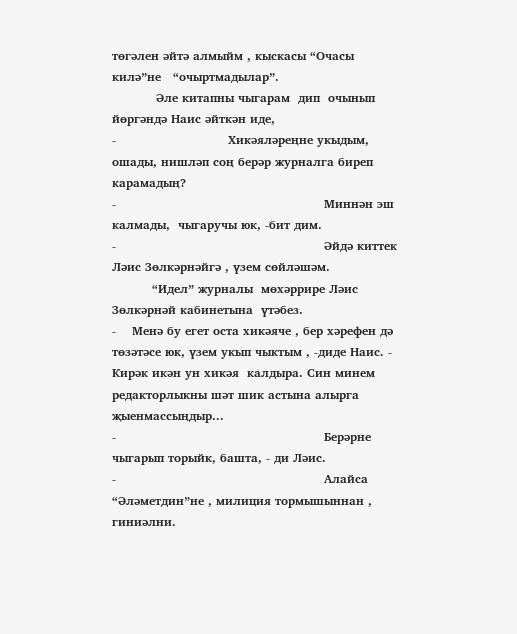төгәлен әйтә алмыйм , кыскасы “Очасы килә”не   “очыртмадылар”.
           Әле китапны чыгарам  дип  очынып йөргәндә Наис әйткән иде,
-                            Хикәяләреңне укыдым, ошады, нишләп соң берәр журналга биреп карамадың?
-                                                    Миннән эш калмады,  чыгаручы юк, -бит дим.
-                                                    Әйдә киттек Ләис Зөлкәрнәйгә , үзем сөйләшәм.
          “Идел” журналы  мөхәррире Ләис Зөлкәрнәй кабинетына  үтәбез.
-    Менә бу егет оста хикәяче , бер хәрефен дә төзәтәсе юк, үзем укып чыктым , -диде Наис. - Кирәк икән ун хикәя  калдыра. Син минем редакторлыкны шәт шик астына алырга җыенмассыңдыр...
-                                                    Берәрне  чыгарып торыйк, башта, - ди Ләис.
-                                                    Алайса “Әләметдин”не , милиция тормышыннан , гиниәлни.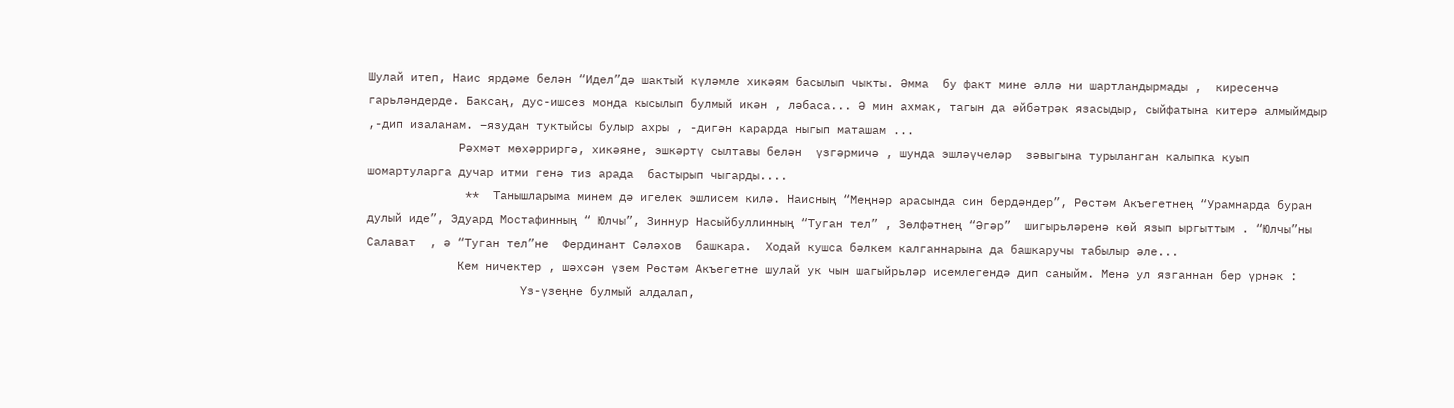Шулай итеп, Наис ярдәме белән “Идел”дә шактый күләмле хикәям басылып чыкты. Әмма  бу факт мине әллә ни шартландырмады ,  киресенчә гарьләндерде. Баксаң, дус-ишсез монда кысылып булмый икән , ләбаса... Ә мин ахмак, тагын да әйбәтрәк язасыдыр, сыйфатына китерә алмыймдыр  ,-дип изаланам. –язудан туктыйсы булыр ахры , -дигән карарда ныгып маташам ...
             Рәхмәт мөхәрриргә, хикәяне, эшкәртү сылтавы белән  үзгәрмичә , шунда эшләүчеләр  зәвыгына турыланган калыпка куып шомартуларга дучар итми генә тиз арада  бастырып чыгарды....
              **  Танышларыма минем дә игелек эшлисем килә. Наисның “Меңнәр арасында син бердәндер”, Рөстәм Акъегетнең “Урамнарда буран дулый иде”, Эдуард Мостафинның “ Юлчы”, Зиннур Насыйбуллинның “Туган тел” , Зөлфәтнең “Әгәр”  шигырьләренә көй язып ыргыттым . “Юлчы”ны Салават  , ә “Туган тел”не  Фердинант Сәләхов  башкара.  Ходай кушса бәлкем калганнарына да башкаручы табылыр әле...
             Кем ничектер , шәхсән үзем Рөстәм Акъегетне шулай ук чын шагыйрьләр исемлегендә дип саныйм. Менә ул язганнан бер үрнәк :
                      Үз-үзеңне булмый алдалап,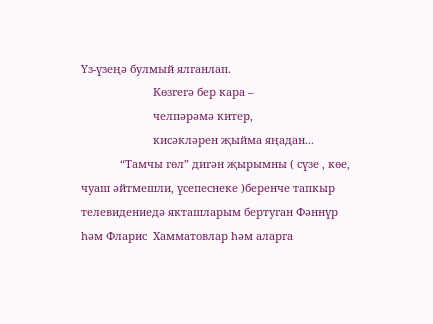Үз-үзеңә булмый ялганлап.
                        Көзгегә бер кара –
                        челпәрәмә китер,
                        кисәкләрен җыйма яңадан...
             “Тамчы гөл” дигән җырымны ( сүзе , көе, чуаш әйтмешли, үсепеснеке )беренче тапкыр телевидениедә якташларым бертуган Фәннүр һәм Фларис  Хамматовлар һәм аларга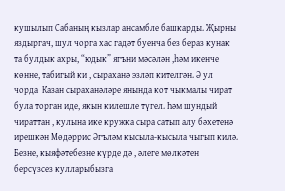кушылып Сабаның кызлар ансамбле башкарды. Җырны яздыргач, шул чорга хас гадәт буенча без бераз кунак та булдык ахры, “юдык” ягъни мәсәлән ,һәм икенче көнне, табигый ки , сыраханә эзләп кителгән. Ә ул чорда  Казан сыраханәләре янында кот чыкмалы чират була торган иде, якын килешле түгел. Һәм шундый чираттан , кулына ике кружка сыра сатып алу бәхетенә ирешкән Мөдәррис Әгъләм кысыла-кысыла чыгып килә. Безне, кыяфәтебезне күрде дә , әлеге мөлкәтен берсүзсез кулларыбызга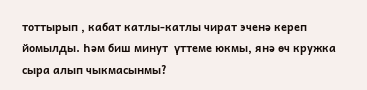тоттырып , кабат катлы-катлы чират эченә кереп йомылды. Һәм биш минут  үттеме юкмы, янә өч кружка сыра алып чыкмасынмы?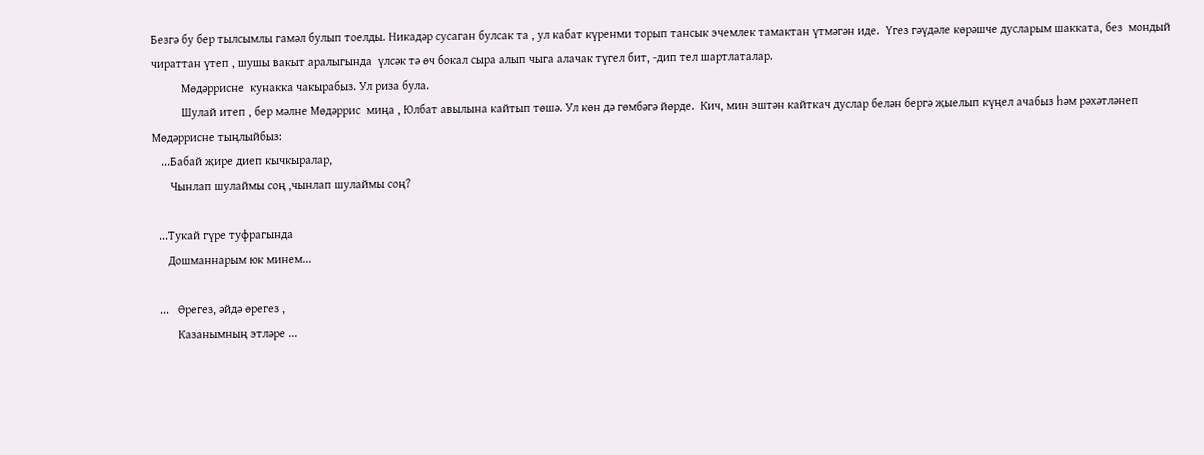Безгә бу бер тылсымлы гамәл булып тоелды. Никадәр сусаган булсак та , ул кабат күренми торып тансык эчемлек тамактан үтмәгән иде.  Үгез гәүдәле көрәшче дусларым шакката, без  мондый чираттан үтеп , шушы вакыт аралыгында  үлсәк тә өч бокал сыра алып чыга алачак түгел бит, -дип тел шартлаталар.
          Мөдәррисне  кунакка чакырабыз. Ул риза була.
          Шулай итеп , бер мәлне Мөдәррис  миңа , Юлбат авылына кайтып төшә. Ул көн дә гөмбәгә йөрде.  Кич, мин эштән кайткач дуслар белән бергә җыелып күңел ачабыз һәм рәхәтләнеп Мөдәррисне тыңлыйбыз:
   ...Бабай җире диеп кычкыралар,
      Чынлап шулаймы соң ,чынлап шулаймы соң?

  ...Тукай гүре туфрагында
     Дошманнарым юк минем...

  ...   Өрегез, әйдә өрегез ,
        Казанымның этләре ...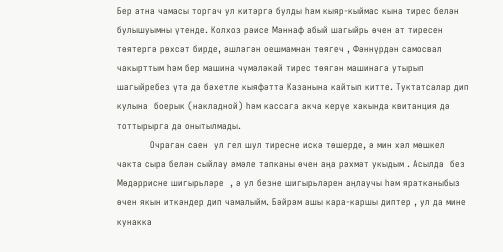Бер атна чамасы торгач ул китәргә булды һәм кыяр-кыймас кына тирес белән булышуымны үтенде. Колхоз рәисе Мәннаф абый шагыйрь өчен ат тиресен төятергә рөхсәт бирде, әшләгән оешмамнан төягеч , Фәннүрдән самосвал чакырттым һәм бер машина чүмәләкәй тирес төягән машинага утырып  шагыйребез үтә дә бәхетле кыяфәттә Казанына кайтып китте. Туктатсалар дип кулына  боерык (накладной) һәм кассага акча керүе хакында квитанция дә тоттырырга да онытылмады.
           Очраган саен  ул гел шул тиресне искә төшерде, ә мин хәл мөшкел чакта сыра белән сыйлау әмәле тапканы өчен аңа рәхмәт укыдым . Асылда  без  Мөдәррисне шигырьләре  , ә ул безне шигырьләрен аңлаучы һәм яратканыбыз өчен якын иткәндер дип чамалыйм. Бәйрәм ашы кара-каршы диптер , ул да мине кунакка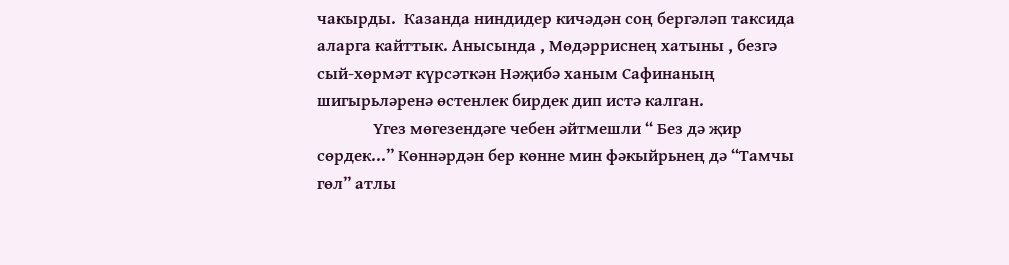чакырды.  Казанда ниндидер кичәдән соң бергәләп таксида аларга кайттык. Анысында , Мөдәрриснең хатыны , безгә сый-хөрмәт күрсәткән Нәҗибә ханым Сафинаның  шигырьләренә өстенлек бирдек дип истә калган.
              Үгез мөгезендәге чебен әйтмешли “ Без дә җир сөрдек...” Көннәрдән бер көнне мин фәкыйрьнең дә “Тамчы гөл” атлы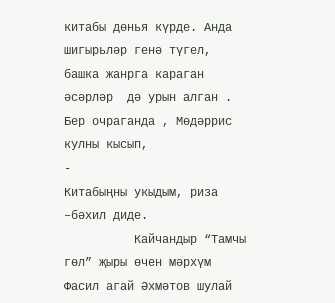китабы дөнья күрде. Анда  шигырьләр генә түгел, башка жанрга караган әсәрләр  дә урын алган . Бер очраганда , Мөдәррис кулны кысып,
-                                                    Китабыңны укыдым, риза –бәхил диде.
          Кайчандыр “Тамчы гөл” җыры өчен мәрхүм Фасил агай Әхмәтов шулай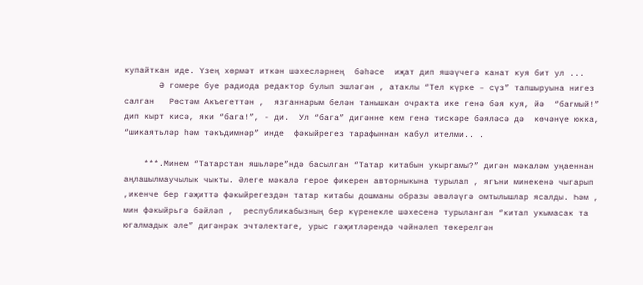купайткан иде. Үзең хөрмәт иткән шәхесләрнең  бәһәсе  иҗат дип яшәүчегә канат куя бит ул ...
       Ә гомере буе радиода редактор булып эшләгән , атаклы “Тел күрке – сүз” тапшыруына нигез салган   Рөстәм Акъегеттән ,  язганнарым белән танышкан очракта ике генә бәя куя, йә  “багмый!” дип кырт кисә, яки “бага!”, - ди.  Ул “бага” дигәнне кем генә тискәре бәяләсә дә  көчәнүе юкка,  “шикаятьләр һәм тәкъдимнәр” инде  фәкыйрегез тарафыннан кабул ителми.. .

    ***.Минем “Татарстан яшьләре”ндә басылган “Татар китабын укыргамы?” дигән мәкаләм уңаеннан аңлашылмаучылык чыкты. Әлеге мәкалә герое фикерен авторныкына турылап , ягъни минекенә чыгарып ,икенче бер гәҗиттә фәкыйрегездән татар китабы дошманы образы әвәләүгә омтылышлар ясалды. Һәм , мин фәкыйрьгә бәйләп ,  республикабызның бер күренекле шәхесенә турыланган “китап укымасак та  югалмадык әле” дигәнрәк эчтәлектәге, урыс гәҗитләрендә чәйнәлеп төкерелгән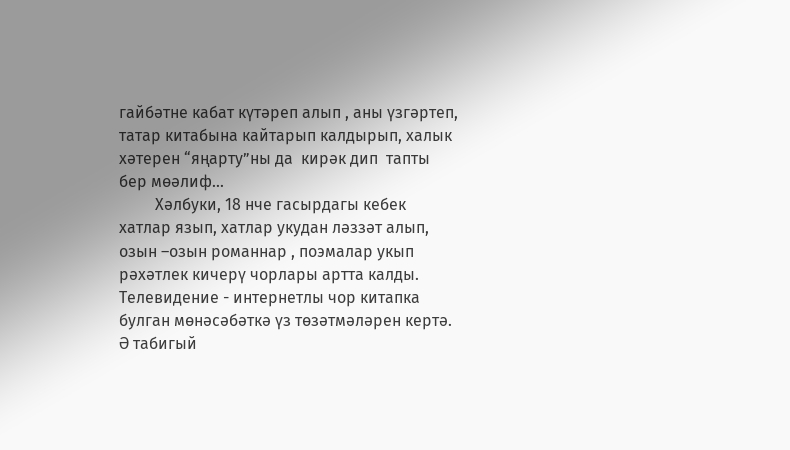гайбәтне кабат күтәреп алып , аны үзгәртеп, татар китабына кайтарып калдырып, халык хәтерен “яңарту”ны да  кирәк дип  тапты бер мөәлиф...
         Хәлбуки, 18 нче гасырдагы кебек хатлар язып, хатлар укудан ләззәт алып, озын –озын романнар , поэмалар укып рәхәтлек кичерү чорлары артта калды. Телевидение - интернетлы чор китапка булган мөнәсәбәткә үз төзәтмәләрен кертә. Ә табигый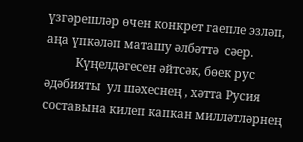үзгәрешләр өчен конкрет гаепле эзләп, аңа үпкәләп маташу әлбәттә  сәер.
          Күңелдәгесен әйтсәк, бөек рус әдәбияты  ул шәхеснең , хәтта Русия составына килеп капкан милләтләрнең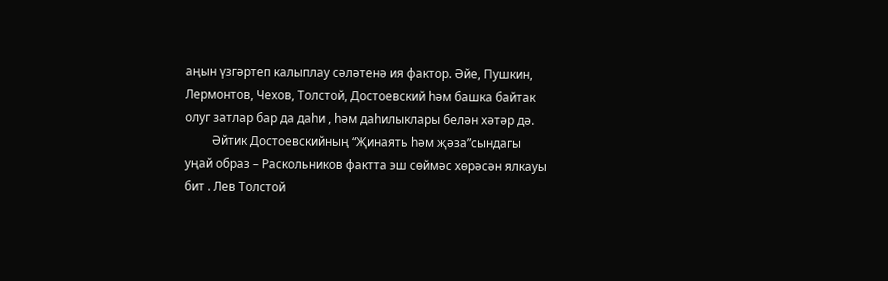аңын үзгәртеп калыплау сәләтенә ия фактор. Әйе, Пушкин, Лермонтов, Чехов, Толстой, Достоевский һәм башка байтак олуг затлар бар да даһи , һәм даһилыклары белән хәтәр дә.
         Әйтик Достоевскийның “Җинаять һәм җәза”сындагы уңай образ – Раскольников фактта эш сөймәс хөрәсән ялкауы бит . Лев Толстой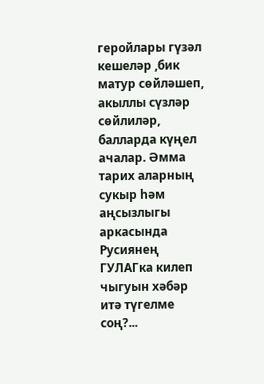геройлары гүзәл кешеләр ,бик матур сөйләшеп, акыллы сүзләр сөйлиләр, балларда күңел ачалар. Әмма тарих аларның сукыр һәм аңсызлыгы аркасында Русиянең ГУЛАГка килеп чыгуын хәбәр итә түгелме соң?...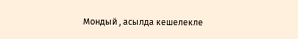Мондый , асылда кешелекле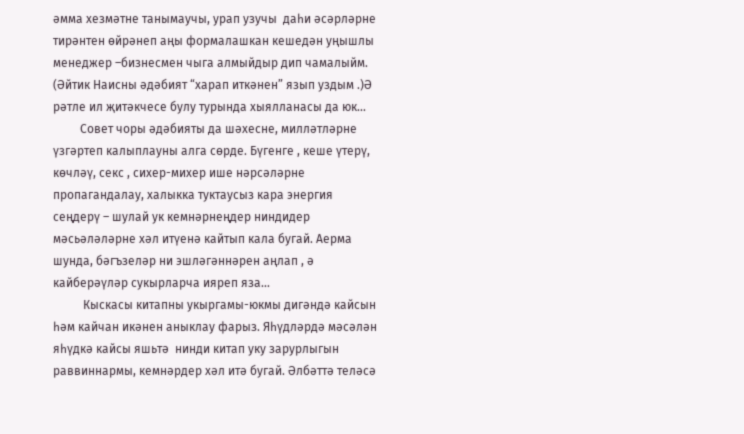әмма хезмәтне танымаучы, урап узучы  даһи әсәрләрне тирәнтен өйрәнеп аңы формалашкан кешедән уңышлы менеджер –бизнесмен чыга алмыйдыр дип чамалыйм. (Әйтик Наисны әдәбият “харап иткәнен” язып уздым .)Ә рәтле ил җитәкчесе булу турында хыялланасы да юк...
         Совет чоры әдәбияты да шәхесне, милләтләрне үзгәртеп калыплауны алга сөрде. Бүгенге , кеше үтерү, көчләү, секс , сихер-михер ише нәрсәләрне пропагандалау, халыкка туктаусыз кара энергия сеңдерү – шулай ук кемнәрнеңдер ниндидер мәсьәләләрне хәл итүенә кайтып кала бугай. Аерма шунда, бәгъзеләр ни эшләгәннәрен аңлап , ә кайберәүләр сукырларча ияреп яза...
          Кыскасы китапны укыргамы-юкмы дигәндә кайсын һәм кайчан икәнен аныклау фарыз. Яһүдләрдә мәсәлән  яһүдкә кайсы яшьтә  нинди китап уку зарурлыгын раввиннармы, кемнәрдер хәл итә бугай. Әлбәттә теләсә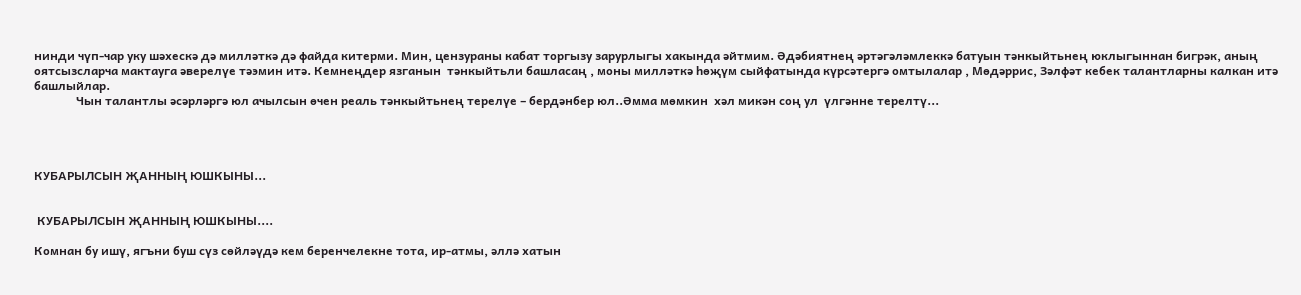нинди чүп-чар уку шәхескә дә милләткә дә файда китерми. Мин, цензураны кабат торгызу зарурлыгы хакында әйтмим. Әдәбиятнең әртәгәләмлеккә батуын тәнкыйтьнең юклыгыннан бигрәк, аның оятсызсларча мактауга әверелүе тәэмин итә. Кемнеңдер язганын  тәнкыйтьли башласаң , моны милләткә һөҗүм сыйфатында күрсәтергә омтылалар , Мөдәррис, Зәлфәт кебек талантларны калкан итә башлыйлар.
              Чын талантлы әсәрләргә юл ачылсын өчен реаль тәнкыйтьнең терелүе – бердәнбер юл..Әмма мөмкин  хәл микән соң ул  үлгәнне терелтү...




КУБАРЫЛСЫН ҖАННЫҢ ЮШКЫНЫ...


 КУБАРЫЛСЫН ҖАННЫҢ ЮШКЫНЫ....

Комнан бу ишү, ягъни буш сүз сөйләүдә кем беренчелекне тота, ир-атмы, әллә хатын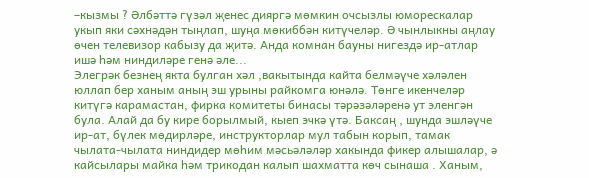–кызмы ? Әлбәттә гүзәл җенес дияргә мөмкин очсызлы юморескалар укып яки сәхнәдән тыңлап, шуңа мөкиббән китүчеләр. Ә чынлыкны аңлау өчен телевизор кабызу да җитә. Анда комнан бауны нигездә ир-атлар ишә һәм ниндиләре генә әле...
Элегрәк безнең якта булган хәл ,вакытында кайта белмәүче хәләлен юллап бер ханым аның эш урыны райкомга юнәлә. Төнге икенчеләр китүгә карамастан, фирка комитеты бинасы тәрәзәләренә ут эленгән була. Алай да бу кире борылмый, кыеп эчкә үтә. Баксаң , шунда эшләүче ир-ат, бүлек мөдирләре, инструкторлар мул табын корып, тамак чылата-чылата ниндидер мөһим мәсьәләләр хакында фикер алышалар, ә кайсылары майка һәм трикодан калып шахматта көч сынаша . Ханым,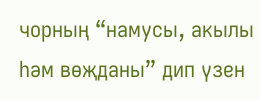чорның “намусы, акылы һәм вөҗданы” дип үзен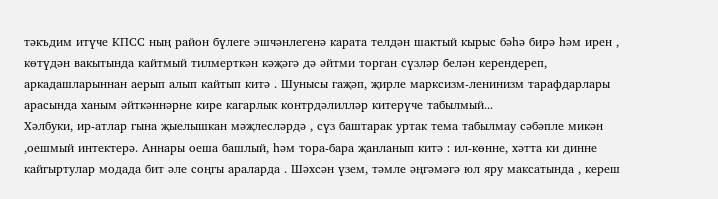тәкъдим итүче КПСС ның район бүлеге эшчәнлегенә карата телдән шактый кырыс бәһә бирә һәм ирен , көтүдән вакытында кайтмый тилмерткән кәҗәгә дә әйтми торган сүзләр белән керендереп, аркадашларыннан аерып алып кайтып китә . Шунысы гаҗәп, җирле марксизм-ленинизм тарафдарлары арасында ханым әйткәннәрне кире кагарлык контрдәлилләр китерүче табылмый...
Хәлбуки, ир-атлар гына җыелышкан мәҗлесләрдә , сүз баштарак уртак тема табылмау сәбәпле микән ,оешмый интектерә. Аннары оеша башлый, һәм тора-бара җанланып китә : ил-көнне, хәтта ки динне кайгыртулар модада бит әле соңгы араларда . Шәхсән үзем, тәмле әңгәмәгә юл яру максатында , кереш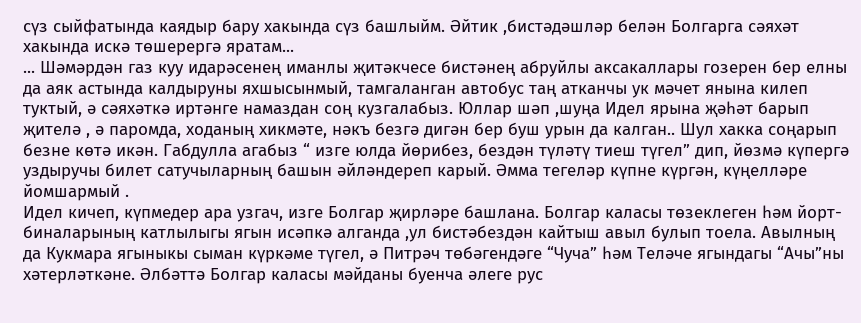сүз сыйфатында каядыр бару хакында сүз башлыйм. Әйтик ,бистәдәшләр белән Болгарга сәяхәт хакында искә төшерергә яратам...
... Шәмәрдән газ куу идарәсенең иманлы җитәкчесе бистәнең абруйлы аксакаллары гозерен бер елны да аяк астында калдыруны яхшысынмый, тамгаланган автобус таң атканчы ук мәчет янына килеп туктый, ә сәяхәткә иртәнге намаздан соң кузгалабыз. Юллар шәп ,шуңа Идел ярына җәһәт барып җителә , ә паромда, ходаның хикмәте, нәкъ безгә дигән бер буш урын да калган.. Шул хакка соңарып безне көтә икән. Габдулла агабыз “ изге юлда йөрибез, бездән түләтү тиеш түгел” дип, йөзмә күпергә уздыручы билет сатучыларның башын әйләндереп карый. Әмма тегеләр күпне күргән, күңелләре йомшармый .
Идел кичеп, күпмедер ара узгач, изге Болгар җирләре башлана. Болгар каласы төзеклеген һәм йорт-биналарының катлылыгы ягын исәпкә алганда ,ул бистәбездән кайтыш авыл булып тоела. Авылның да Кукмара ягыныкы сыман күркәме түгел, ә Питрәч төбәгендәге “Чуча” һәм Теләче ягындагы “Ачы”ны хәтерләткәне. Әлбәттә Болгар каласы мәйданы буенча әлеге рус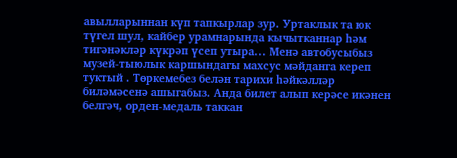авылларыннан күп тапкырлар зур. Уртаклык та юк түгел шул, кайбер урамнарында кычытканнар һәм тигәнәкләр күкрәп үсеп утыра... Менә автобусыбыз музей-тыюлык каршындагы махсус мәйданга кереп туктый . Төркемебез белән тарихи һәйкәлләр биләмәсенә ашыгабыз. Анда билет алып керәсе икәнен белгәч, орден-медаль таккан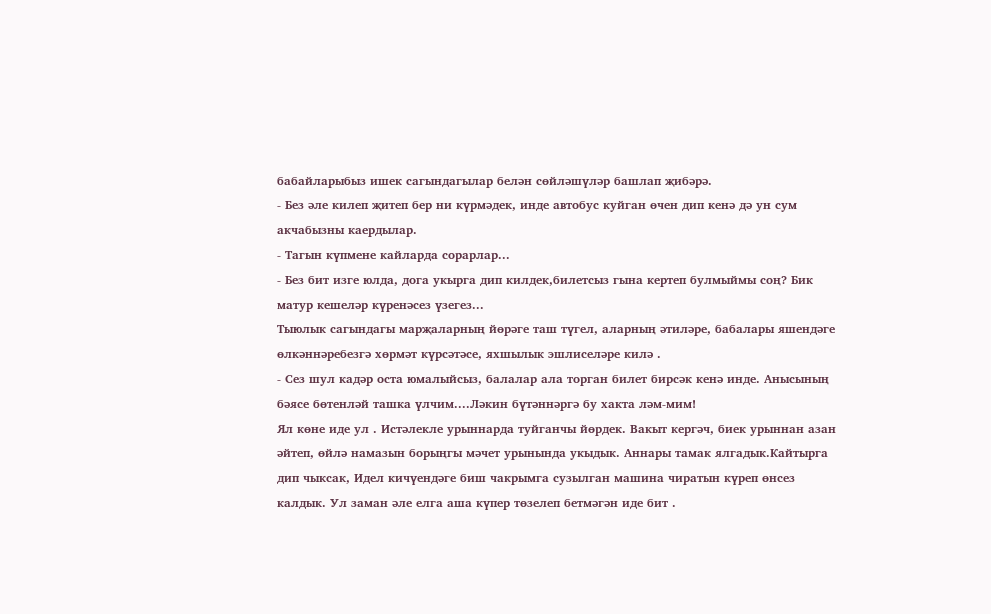бабайларыбыз ишек сагындагылар белән сөйләшүләр башлап җибәрә.
- Без әле килеп җитеп бер ни күрмәдек, инде автобус куйган өчен дип кенә дә ун сум акчабызны каердылар.
- Тагын күпмене кайларда сорарлар...
- Без бит изге юлда, дога укырга дип килдек,билетсыз гына кертеп булмыймы соң? Бик матур кешеләр күренәсез үзегез...
Тыюлык сагындагы марҗаларның йөрәге таш түгел, аларның әтиләре, бабалары яшендәге өлкәннәребезгә хөрмәт күрсәтәсе, яхшылык эшлиселәре килә .
- Сез шул кадәр оста юмалыйсыз, балалар ала торган билет бирсәк кенә инде. Анысының бәясе бөтенләй ташка үлчим....Ләкин бүтәннәргә бу хакта ләм-мим!
Ял көне иде ул . Истәлекле урыннарда туйганчы йөрдек. Вакыт кергәч, биек урыннан азан әйтеп, өйлә намазын борыңгы мәчет урынында укыдык. Аннары тамак ялгадык.Кайтырга дип чыксак, Идел кичүендәге биш чакрымга сузылган машина чиратын күреп өнсез калдык. Ул заман әле елга аша күпер төзелеп бетмәгән иде бит .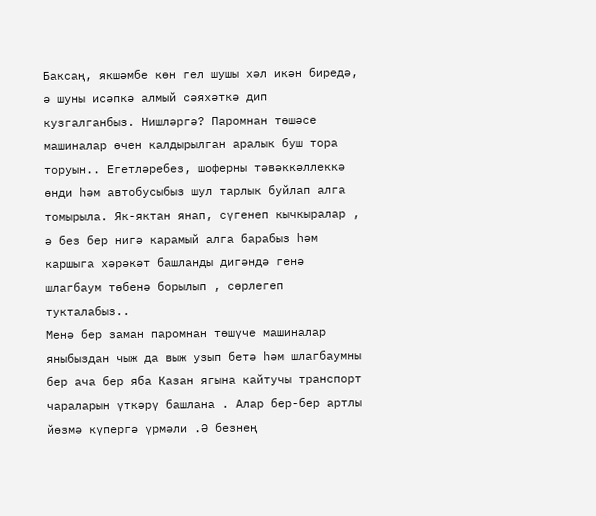Баксаң, якшәмбе көн гел шушы хәл икән биредә, ә шуны исәпкә алмый сәяхәткә дип кузгалганбыз. Нишләргә? Паромнан төшәсе машиналар өчен калдырылган аралык буш тора торуын.. Егетләребез, шоферны тәвәккәллеккә өнди һәм автобусыбыз шул тарлык буйлап алга томырыла. Як-яктан янап, сүгенеп кычкыралар , ә без бер нигә карамый алга барабыз һәм каршыга хәрәкәт башланды дигәндә генә шлагбаум төбенә борылып , сөрлегеп тукталабыз..
Менә бер заман паромнан төшүче машиналар яныбыздан чыж да выж узып бетә һәм шлагбаумны бер ача бер яба Казан ягына кайтучы транспорт чараларын үткәрү башлана . Алар бер-бер артлы йөзмә күпергә үрмәли .Ә безнең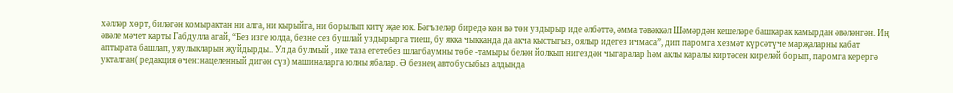хәлләр хөрт, биләгән комырактан ни алга, ни кырыйга, ни борылып китү җае юк. Бәгъзеләр биредә көн вә төн уздырыр иде әлбәттә, әмма тәвәккәл Шәмәрдән кешеләре башкарак камырдан әвәләнгән. Иң әвәле мәчет карты Габдулла агай, “Без изге юлда, безне сез бушлай уздырырга тиеш, бу якка чыкканда да акча кыстыгыз, оялыр идегез ичмаса”, дип паромга хезмәт күрсәтүче марҗаларны кабат аптырата башлап, уяулыкларын җуйдырды.. Ул да булмый , ике таза егетебез шлагбаумны төбе -тамыры белән йолкып нигездән чыгаралар һәм аклы каралы киртәсен киреләй борып, паромга керергә укталган( редакция өчен:нацеленный дигән сүз) машиналарга юлны ябалар. Ә безнең автобусыбыз алдында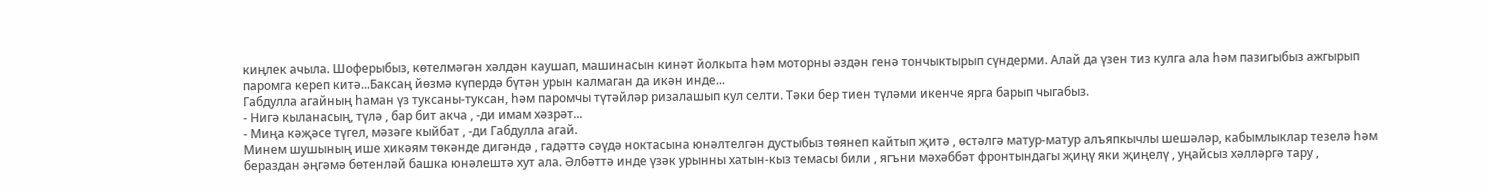киңлек ачыла. Шоферыбыз, көтелмәгән хәлдән каушап, машинасын кинәт йолкыта һәм моторны әздән генә тончыктырып сүндерми. Алай да үзен тиз кулга ала һәм пазигыбыз ажгырып паромга кереп китә...Баксаң йөзмә күпердә бүтән урын калмаган да икән инде...
Габдулла агайның һаман үз туксаны-туксан, һәм паромчы түтәйләр ризалашып кул селти. Тәки бер тиен түләми икенче ярга барып чыгабыз.
- Нигә кыланасың, түлә , бар бит акча , -ди имам хәзрәт...
- Миңа кәҗәсе түгел, мәзәге кыйбат , -ди Габдулла агай.
Минем шушының ише хикәям төкәнде дигәндә , гадәттә сәүдә ноктасына юнәлтелгән дустыбыз төянеп кайтып җитә , өстәлгә матур-матур алъяпкычлы шешәләр, кабымлыклар тезелә һәм бераздан әңгәмә бөтенләй башка юнәлештә хут ала. Әлбәттә инде үзәк урынны хатын-кыз темасы били , ягъни мәхәббәт фронтындагы җиңү яки җиңелү , уңайсыз хәлләргә тару ,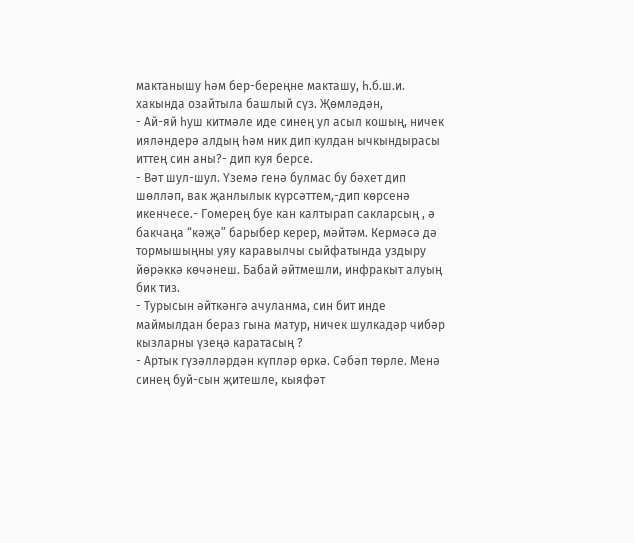мактанышу һәм бер-береңне макташу, һ.б.ш.и. хакында озайтыла башлый сүз. Җөмләдән,
- Ай-яй һуш китмәле иде синең ул асыл кошың, ничек ияләндерә алдың һәм ник дип кулдан ычкындырасы иттең син аны?- дип куя берсе.
- Вәт шул-шул. Үземә генә булмас бу бәхет дип шөлләп, вак җанлылык күрсәттем,-дип көрсенә икенчесе.- Гомерең буе кан калтырап сакларсың , ә бакчаңа “кәҗә” барыбер керер, мәйтәм. Кермәсә дә тормышыңны уяу каравылчы сыйфатында уздыру йөрәккә көчәнеш. Бабай әйтмешли, инфракыт алуың бик тиз.
- Турысын әйткәнгә ачуланма, син бит инде маймылдан бераз гына матур, ничек шулкадәр чибәр кызларны үзеңә каратасың ?
- Артык гүзәлләрдән күпләр өркә. Сәбәп төрле. Менә синең буй-сын җитешле, кыяфәт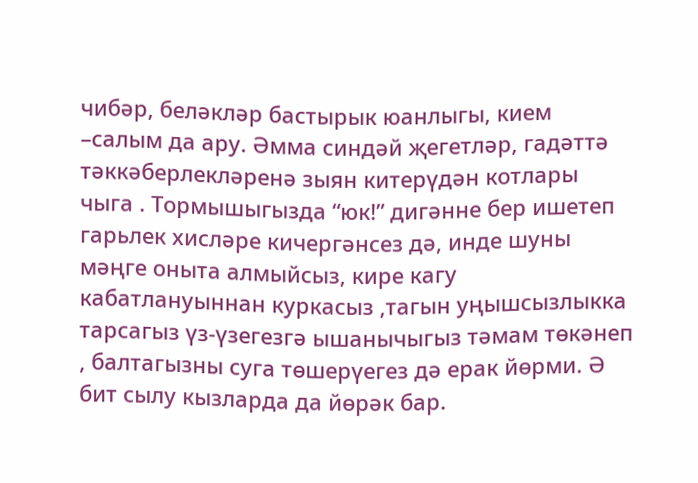чибәр, беләкләр бастырык юанлыгы, кием –салым да ару. Әмма синдәй җегетләр, гадәттә тәккәберлекләренә зыян китерүдән котлары чыга . Тормышыгызда “юк!” дигәнне бер ишетеп гарьлек хисләре кичергәнсез дә, инде шуны мәңге оныта алмыйсыз, кире кагу кабатлануыннан куркасыз ,тагын уңышсызлыкка тарсагыз үз-үзегезгә ышанычыгыз тәмам төкәнеп , балтагызны суга төшерүегез дә ерак йөрми. Ә бит сылу кызларда да йөрәк бар.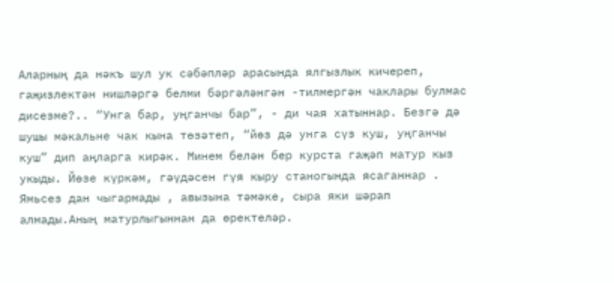Аларның да нәкъ шул ук сәбәпләр арасында ялгызлык кичереп, гаҗизлектән нишләргә белми бәргәләнгән -тилмергән чаклары булмас дисезме?.. “Унга бар, уңганчы бар”, - ди чая хатыннар. Безгә дә шушы мәкальне чак кына төзәтеп, “йөз дә унга сүз куш, уңганчы куш” дип аңларга кирәк. Минем белән бер курста гаҗәп матур кыз укыды. Йөзе күркәм, гәүдәсен гүя кыру станогында ясаганнар . Ямьсез дан чыгармады , авызына тәмәке, сыра яки шәрап алмады.Аның матурлыгыннан да өректеләр.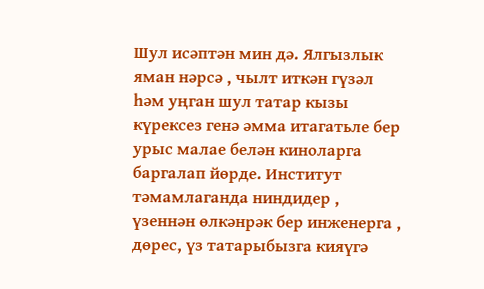Шул исәптән мин дә. Ялгызлык яман нәрсә , чылт иткән гүзәл һәм уңган шул татар кызы күрексез генә әмма итагатьле бер урыс малае белән киноларга баргалап йөрде. Институт тәмамлаганда ниндидер , үзеннән өлкәнрәк бер инженерга , дөрес, үз татарыбызга кияүгә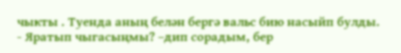чыкты . Туенда аның белән бергә вальс бию насыйп булды.
- Яратып чыгасыңмы? –дип сорадым, бер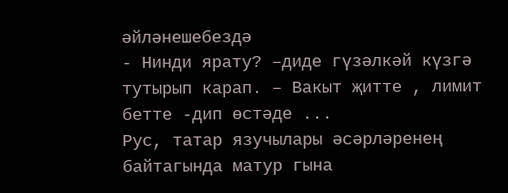әйләнешебездә
- Нинди ярату? –диде гүзәлкәй күзгә тутырып карап. – Вакыт җитте , лимит бетте -дип өстәде ...
Рус, татар язучылары әсәрләренең байтагында матур гына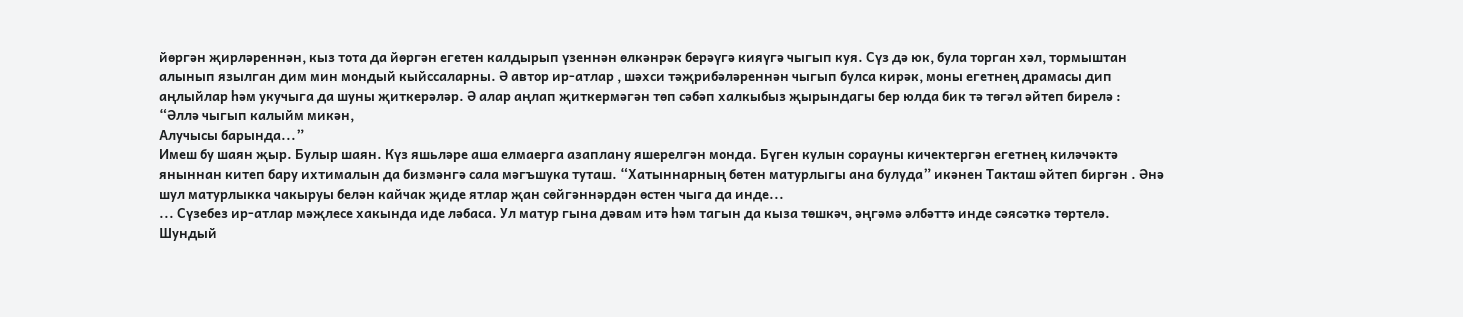йөргән җирләреннән, кыз тота да йөргән егетен калдырып үзеннән өлкәнрәк берәүгә кияүгә чыгып куя. Сүз дә юк, була торган хәл, тормыштан алынып язылган дим мин мондый кыйссаларны. Ә автор ир-атлар , шәхси тәҗрибәләреннән чыгып булса кирәк, моны егетнең драмасы дип аңлыйлар һәм укучыга да шуны җиткерәләр. Ә алар аңлап җиткермәгән төп сәбәп халкыбыз җырындагы бер юлда бик тә төгәл әйтеп бирелә :
“Әллә чыгып калыйм микән,
Алучысы барында...”
Имеш бу шаян җыр. Булыр шаян. Күз яшьләре аша елмаерга азаплану яшерелгән монда. Бүген кулын сорауны кичектергән егетнең киләчәктә яныннан китеп бару ихтималын да бизмәнгә сала мәгъшука туташ. “Хатыннарның бөтен матурлыгы ана булуда” икәнен Такташ әйтеп биргән . Әнә шул матурлыкка чакыруы белән кайчак җиде ятлар җан сөйгәннәрдән өстен чыга да инде...
... Сүзебез ир-атлар мәҗлесе хакында иде ләбаса. Ул матур гына дәвам итә һәм тагын да кыза төшкәч, әңгәмә әлбәттә инде сәясәткә төртелә.
Шундый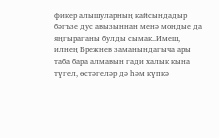фикер алышуларның кайсындадыр бәгъзе дус авызыннан менә мондые да яңгыраганы булды сымак..Имеш, илнең Брежнев заманындагыча ары таба бара алмавын гади халык кына түгел, өстәгеләр дә һәм күпкә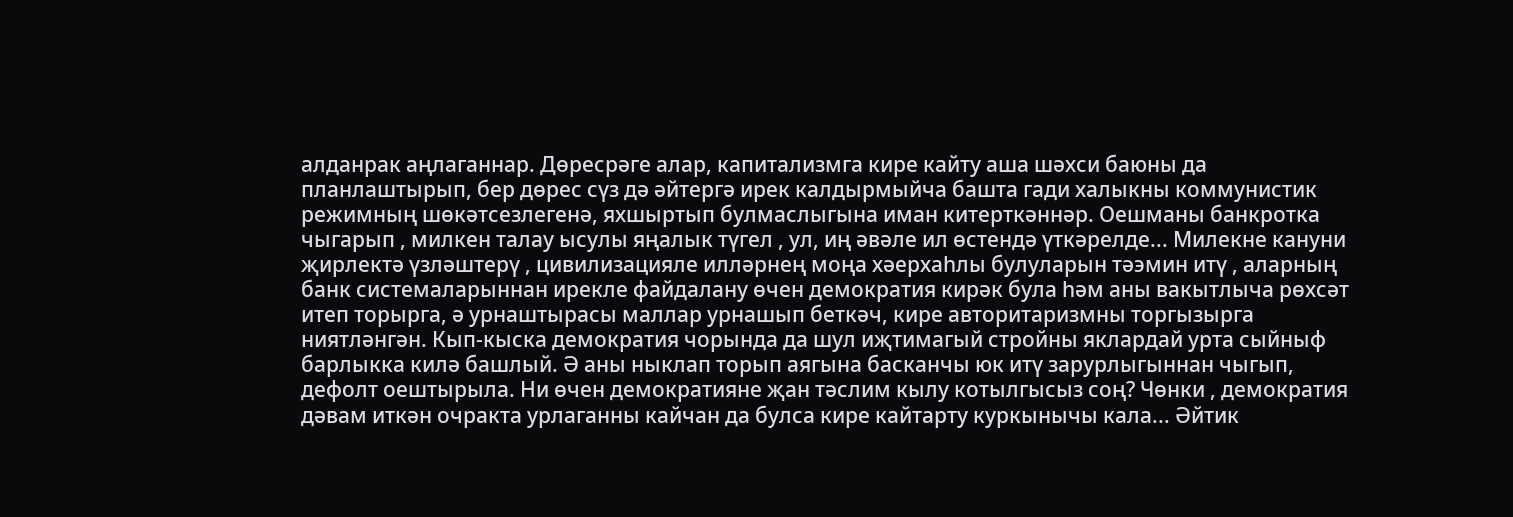алданрак аңлаганнар. Дөресрәге алар, капитализмга кире кайту аша шәхси баюны да планлаштырып, бер дөрес сүз дә әйтергә ирек калдырмыйча башта гади халыкны коммунистик режимның шөкәтсезлегенә, яхшыртып булмаслыгына иман китерткәннәр. Оешманы банкротка чыгарып , милкен талау ысулы яңалык түгел , ул, иң әвәле ил өстендә үткәрелде... Милекне кануни җирлектә үзләштерү , цивилизацияле илләрнең моңа хәерхаһлы булуларын тәэмин итү , аларның банк системаларыннан ирекле файдалану өчен демократия кирәк була һәм аны вакытлыча рөхсәт итеп торырга, ә урнаштырасы маллар урнашып беткәч, кире авторитаризмны торгызырга ниятләнгән. Кып-кыска демократия чорында да шул иҗтимагый стройны яклардай урта сыйныф барлыкка килә башлый. Ә аны ныклап торып аягына басканчы юк итү зарурлыгыннан чыгып, дефолт оештырыла. Ни өчен демократияне җан тәслим кылу котылгысыз соң? Чөнки , демократия дәвам иткән очракта урлаганны кайчан да булса кире кайтарту куркынычы кала... Әйтик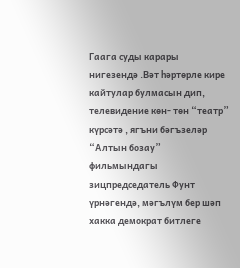Гаага суды карары нигезендә .Вәт һәртөрле кире кайтулар булмасын дип, телевидение көн- төн “театр” күрсәтә , ягъни бәгъзеләр “Алтын бозау” фильмындагы зицпредседатель Фунт үрнәгендә, мәгълүм бер шәп хакка демократ битлеге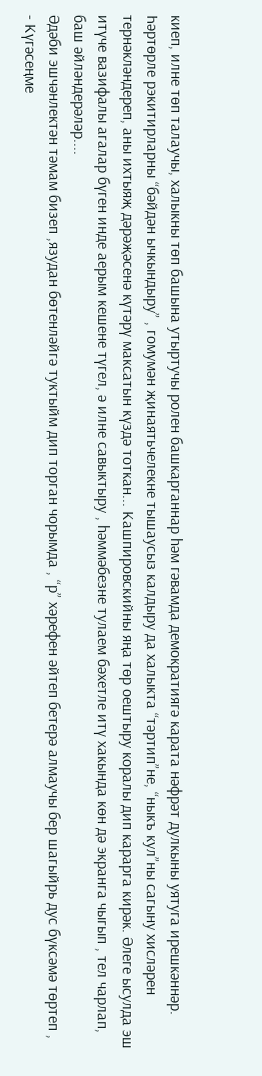киеп, илне төп талаучы, халыкны төп башына утыртучы ролен башкарганнар һәм гәвамда демократиягә карата нәфрәт дулкыны уятуга ирешкәннәр. Һәртөрле рэкитирларны “бәйдән ычкындыру” , гомумән җинаятьчелекне тышаусыз калдыру да халыкта “тәртип”не, “ныкъ кул”ны сагыну хисләрен тернәкләндереп, аны ихтыяҗ дәрәҗәсенә күтәрү максатын күздә тоткан... Кашпировскийны яңа төр оештыру коралы дип карарга кирәк. Әлеге ысулда эш итүче вазифалы агалар бүген инде аерым кешене түгел, ә илне савыктыру , һәммәбезне тулаем бәхетле итү хакында көн дә экранга чыгып , тел чарлап, баш әйләндерәләр....
Әдәби эшчәнлектән тәмам бизеп ,язудан бөтенләйгә туктыйм дип торган чорымда , “р” хәрефен әйтеп бетерә алмаучы бер шагыйрь дус бүксәмә төртеп ,
- Күгәсеңме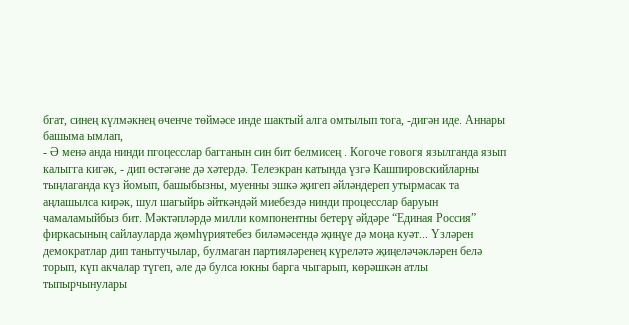бгат, синең күлмәкнең өченче төймәсе инде шактый алга омтылып тога, -дигән иде. Аннары башыма ымлап,
- Ә менә анда нинди пгоцесслар багганын син бит белмисең . Когоче говогя язылганда язып калыгга кигәк, - дип өстәгәне дә хәтердә. Телеэкран катында үзгә Кашпировскийларны тыңлаганда күз йомып, башыбызны, муенны эшкә җигеп әйләндереп утырмасак та аңлашылса кирәк, шул шагыйрь әйткәндәй миебездә нинди процесслар баруын чамаламыйбыз бит. Мәктәпләрдә милли компонентны бетерү әйдәре “Единая Россия” фиркасының сайлауларда җөмһүриятебез биләмәсендә җиңүе дә моңа куәт... Үзләрен демократлар дип танытучылар, булмаган партияләренең күреләтә җиңеләчәкләрен белә торып, күп акчалар түгеп, әле дә булса юкны барга чыгарып, көрәшкән атлы тыпырчынулары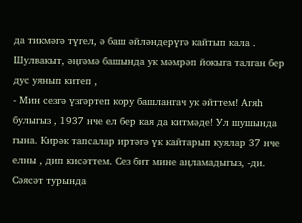да тикмәгә түгел, ә баш әйләндерүгә кайтып кала .
Шулвакыт, әңгәмә башында ук мәмрәп йокыга талган бер дус уянып китеп ,
- Мин сезгә үзгәртеп кору башлангач ук әйттем! Агяһ булыгыз , 1937 нче ел бер кая да китмәде! Ул шушында гына. Кирәк тапсалар иртәгә үк кайтарып куялар 37 нче елны , дип кисәттем. Сез бит мине аңламадыгыз, -ди.
Сәясәт турында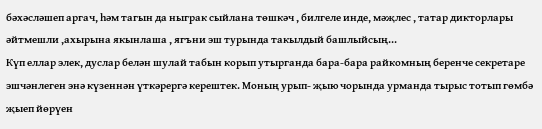бәхәсләшеп аргач, һәм тагын да ныграк сыйлана төшкәч , билгеле инде, мәҗлес , татар дикторлары әйтмешли ,ахырына якынлаша , ягъни эш турында такылдый башлыйсың...
Күп еллар элек, дуслар белән шулай табын корып утырганда бара-бара райкомның беренче секретаре эшчәнлеген энә күзеннән үткәрергә керештек. Моның урып- җыю чорында урманда тырыс тотып гөмбә җыеп йөрүен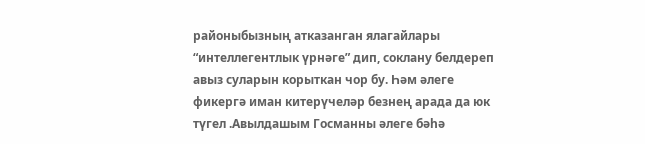районыбызның атказанган ялагайлары “интеллегентлык үрнәге” дип, соклану белдереп авыз суларын корыткан чор бу. Һәм әлеге фикергә иман китерүчеләр безнең арада да юк түгел .Авылдашым Госманны әлеге бәһә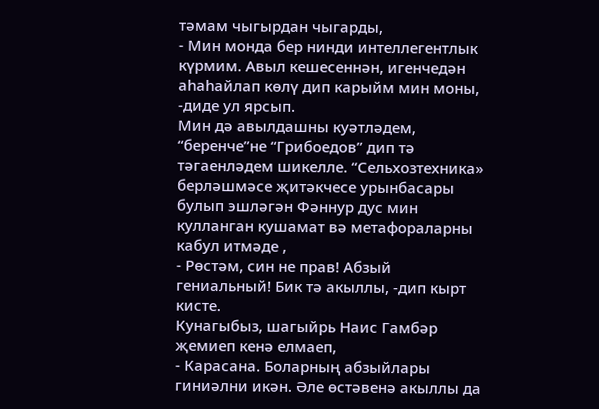тәмам чыгырдан чыгарды,
- Мин монда бер нинди интеллегентлык күрмим. Авыл кешесеннән, игенчедән аһаһайлап көлү дип карыйм мин моны, -диде ул ярсып.
Мин дә авылдашны куәтләдем, “беренче”не “Грибоедов” дип тә тәгаенләдем шикелле. “Сельхозтехника» берләшмәсе җитәкчесе урынбасары булып эшләгән Фәннур дус мин кулланган кушамат вә метафораларны кабул итмәде ,
- Рөстәм, син не прав! Абзый гениальный! Бик тә акыллы, -дип кырт кисте.
Кунагыбыз, шагыйрь Наис Гамбәр җемиеп кенә елмаеп,
- Карасана. Боларның абзыйлары гиниәлни икән. Әле өстәвенә акыллы да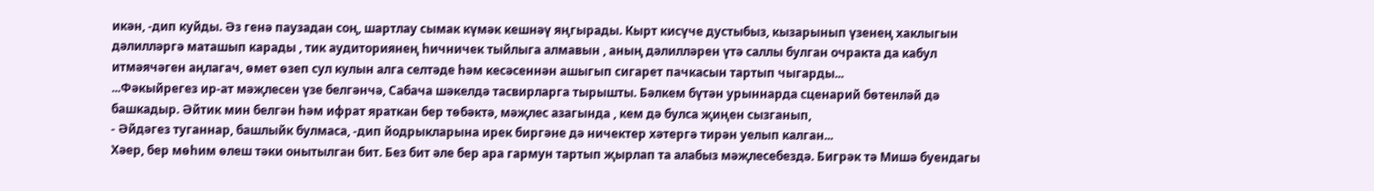икән, -дип куйды. Әз генә паузадан соң, шартлау сымак күмәк кешнәү яңгырады. Кырт кисүче дустыбыз, кызарынып үзенең хаклыгын дәлилләргә маташып карады , тик аудиториянең һичничек тыйлыга алмавын , аның дәлилләрен үтә саллы булган очракта да кабул итмәячәген аңлагач, өмет өзеп сул кулын алга селтәде һәм кесәсеннән ашыгып сигарет пачкасын тартып чыгарды...
...Фәкыйрегез ир-ат мәҗлесен үзе белгәнчә, Сабача шәкелдә тасвирларга тырышты. Бәлкем бүтән урыннарда сценарий бөтенләй дә башкадыр. Әйтик мин белгән һәм ифрат яраткан бер төбәктә, мәҗлес азагында , кем дә булса җиңен сызганып,
- Әйдәгез туганнар, башлыйк булмаса, -дип йодрыкларына ирек биргәне дә ничектер хәтергә тирән уелып калган...
Хәер, бер мөһим өлеш тәки онытылган бит. Без бит әле бер ара гармун тартып җырлап та алабыз мәҗлесебездә. Бигрәк тә Мишә буендагы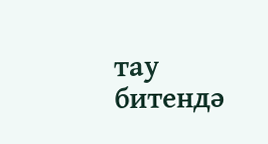тау битендә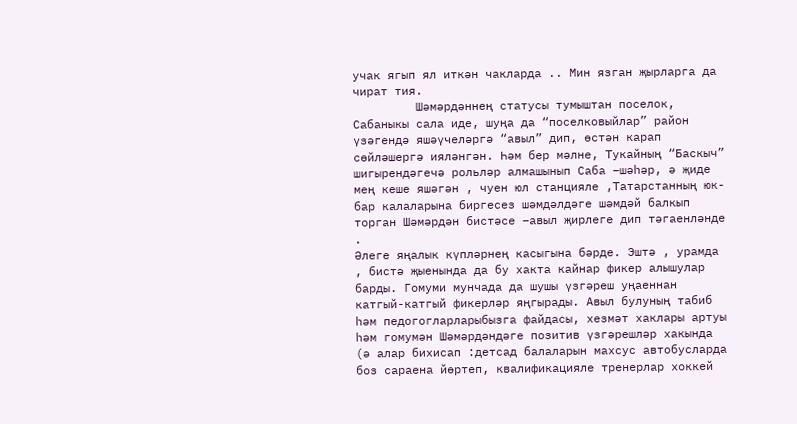учак ягып ял иткән чакларда .. Мин язган җырларга да чират тия.
         Шәмәрдәннең статусы тумыштан поселок, Сабаныкы сала иде, шуңа да “поселковыйлар” район үзәгендә яшәүчеләргә “авыл” дип, өстән карап сөйләшергә ияләнгән. Һәм бер мәлне, Тукайның “Баскыч” шигырендәгечә рольләр алмашынып Саба –шәһәр, ә җиде мең кеше яшәгән , чуен юл станцияле ,Татарстанның юк-бар калаларына биргесез шәмдәлдәге шәмдәй балкып торган Шәмәрдән бистәсе –авыл җирлеге дип тәгаенләнде .
Әлеге яңалык күпләрнең касыгына бәрде. Эштә , урамда , бистә җыенында да бу хакта кайнар фикер алышулар барды. Гомуми мунчада да шушы үзгәреш уңаеннан катгый-катгый фикерләр яңгырады. Авыл булуның табиб һәм педогогларларыбызга файдасы, хезмәт хаклары артуы һәм гомумән Шәмәрдәндәге позитив үзгәрешләр хакында (ә алар бихисап :детсад балаларын махсус автобусларда боз сараена йөртеп, квалификацияле тренерлар хоккей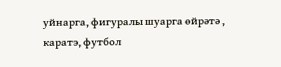уйнарга, фигуралы шуарга өйрәтә , каратэ, футбол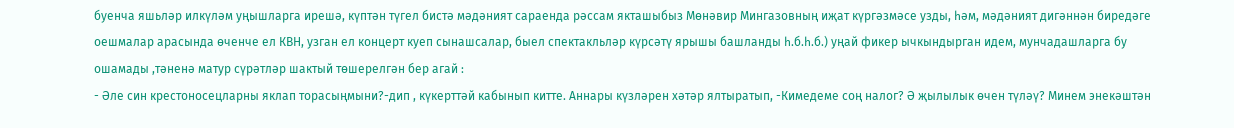буенча яшьләр илкүләм уңышларга ирешә, күптән түгел бистә мәдәният сараенда рәссам якташыбыз Мөнәвир Мингазовның иҗат күргәзмәсе узды, һәм, мәдәният дигәннән биредәге оешмалар арасында өченче ел КВН, узган ел концерт куеп сынашсалар, быел спектакльләр күрсәтү ярышы башланды һ.б.һ.б.) уңай фикер ычкындырган идем, мунчадашларга бу ошамады ,тәненә матур сүрәтләр шактый төшерелгән бер агай :
- Әле син крестоносецларны яклап торасыңмыни?-дип , күкерттәй кабынып китте. Аннары күзләрен хәтәр ялтыратып, -Кимедеме соң налог? Ә җылылык өчен түләү? Минем энекәштән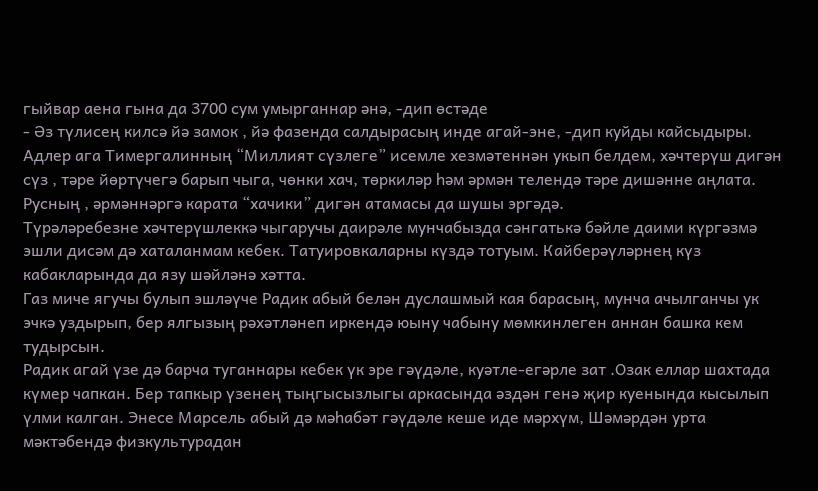гыйвар аена гына да 3700 сум умырганнар әнә, -дип өстәде
- Әз түлисең килсә йә замок , йә фазенда салдырасың инде агай-эне, -дип куйды кайсыдыры.
Адлер ага Тимергалинның “Миллият сүзлеге” исемле хезмәтеннән укып белдем, хәчтерүш дигән сүз , тәре йөртүчегә барып чыга, чөнки хач, төркиләр һәм әрмән телендә тәре дишәнне аңлата. Русның , әрмәннәргә карата “хачики” дигән атамасы да шушы эргәдә.
Түрәләребезне хәчтерүшлеккә чыгаручы даирәле мунчабызда сәнгатькә бәйле даими күргәзмә эшли дисәм дә хаталанмам кебек. Татуировкаларны күздә тотуым. Кайберәүләрнең күз кабакларында да язу шәйләнә хәтта.
Газ миче ягучы булып эшләүче Радик абый белән дуслашмый кая барасың, мунча ачылганчы ук эчкә уздырып, бер ялгызың рәхәтләнеп иркендә юыну чабыну мөмкинлеген аннан башка кем тудырсын.
Радик агай үзе дә барча туганнары кебек үк эре гәүдәле, куәтле-егәрле зат .Озак еллар шахтада күмер чапкан. Бер тапкыр үзенең тыңгысызлыгы аркасында әздән генә җир куенында кысылып үлми калган. Энесе Марсель абый дә мәһабәт гәүдәле кеше иде мәрхүм, Шәмәрдән урта мәктәбендә физкультурадан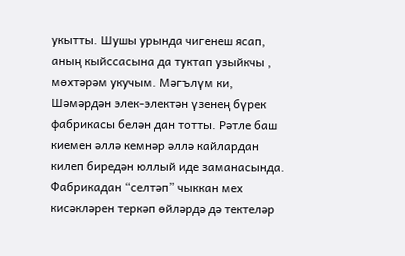укытты. Шушы урында чигенеш ясап, аның кыйссасына да туктап узыйкчы , мөхтәрәм укучым. Мәгълүм ки, Шәмәрдән элек-электән үзенең бүрек фабрикасы белән дан тотты. Рәтле баш киемен әллә кемнәр әллә кайлардан килеп биредән юллый иде заманасында. Фабрикадан “селтәп” чыккан мех кисәкләрен теркәп өйләрдә дә тектеләр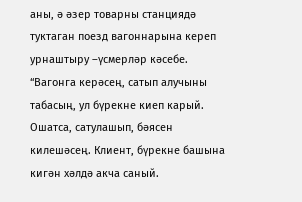аны, ә әзер товарны станциядә туктаган поезд вагоннарына кереп урнаштыру –үсмерләр кәсебе. “Вагонга керәсең, сатып алучыны табасың, ул бүрекне киеп карый. Ошатса, сатулашып, бәясен килешәсең. Клиент, бүрекне башына кигән хәлдә акча саный.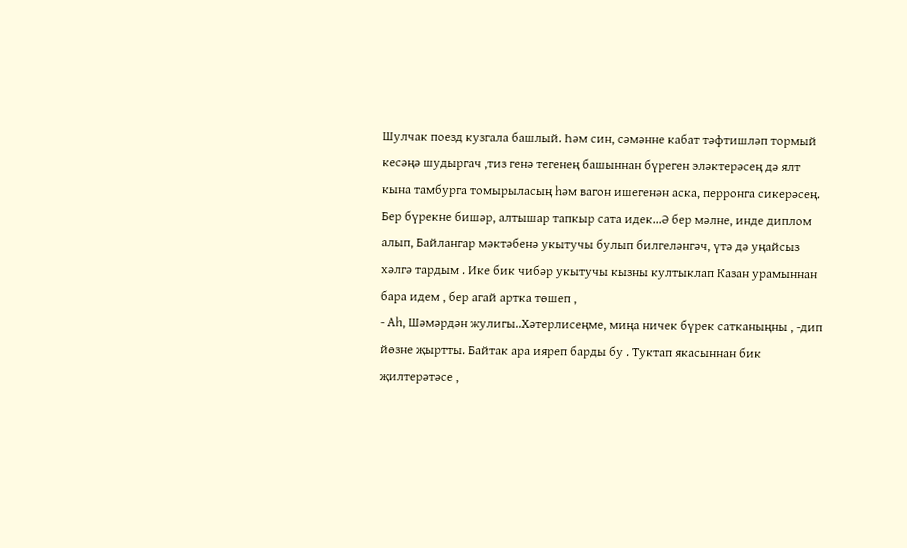Шулчак поезд кузгала башлый. Һәм син, сәмәнне кабат тәфтишләп тормый кесәңә шудыргач ,тиз генә тегенең башыннан бүреген эләктерәсең дә ялт кына тамбурга томырыласың һәм вагон ишегенән аска, перронга сикерәсең. Бер бүрекне бишәр, алтышар тапкыр сата идек...Ә бер мәлне, инде диплом алып, Байлангар мәктәбенә укытучы булып билгеләнгәч, үтә дә уңайсыз хәлгә тардым . Ике бик чибәр укытучы кызны култыклап Казан урамыннан бара идем , бер агай артка төшеп ,
- Аһ, Шәмәрдән жулигы..Хәтерлисеңме, миңа ничек бүрек сатканыңны , -дип йөзне җыртты. Байтак ара ияреп барды бу . Туктап якасыннан бик җилтерәтәсе ,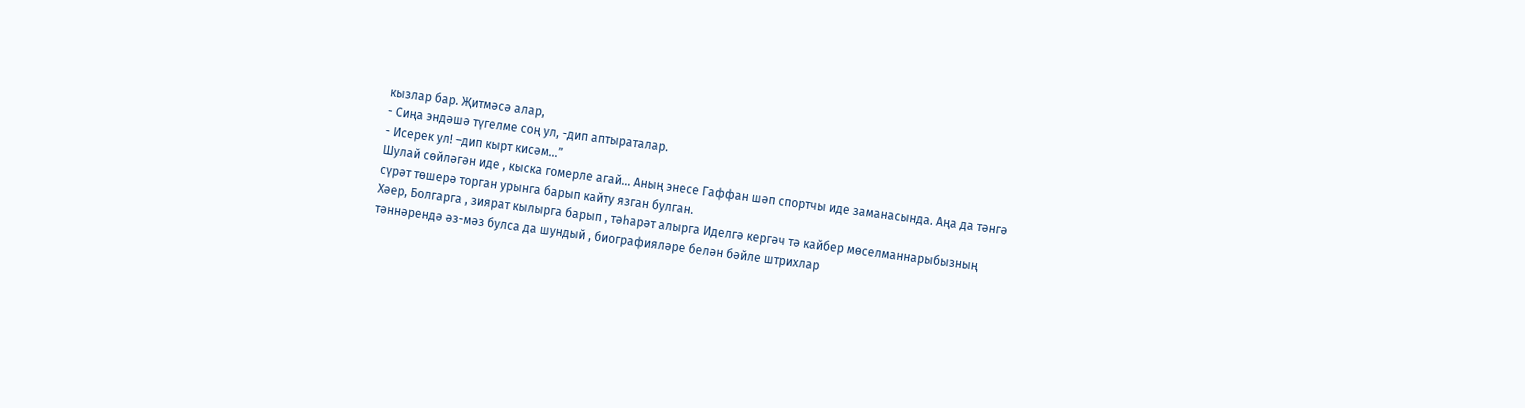кызлар бар. Җитмәсә алар,
- Сиңа эндәшә түгелме соң ул, -дип аптыраталар.
- Исерек ул! –дип кырт кисәм...”
Шулай сөйләгән иде , кыска гомерле агай... Аның энесе Гаффан шәп спортчы иде заманасында. Аңа да тәнгә сүрәт төшерә торган урынга барып кайту язган булган.
Хәер, Болгарга , зиярат кылырга барып , тәһарәт алырга Иделгә кергәч тә кайбер мөселманнарыбызның тәннәрендә әз-мәз булса да шундый , биографияләре белән бәйле штрихлар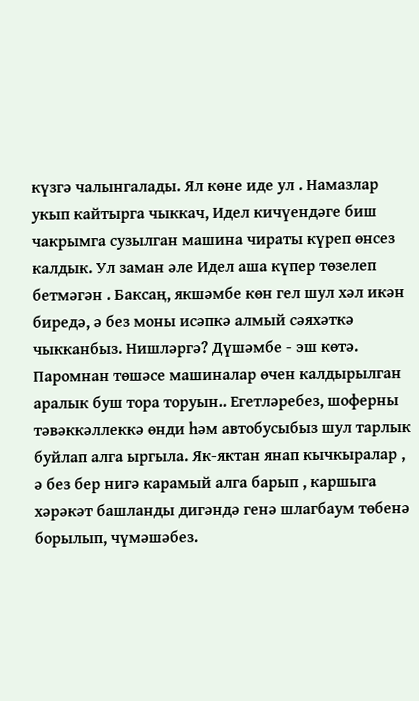күзгә чалынгалады. Ял көне иде ул . Намазлар укып кайтырга чыккач, Идел кичүендәге биш чакрымга сузылган машина чираты күреп өнсез калдык. Ул заман әле Идел аша күпер төзелеп бетмәгән . Баксаң, якшәмбе көн гел шул хәл икән биредә, ә без моны исәпкә алмый сәяхәткә чыкканбыз. Нишләргә? Дүшәмбе - эш көтә. Паромнан төшәсе машиналар өчен калдырылган аралык буш тора торуын.. Егетләребез, шоферны тәвәккәллеккә өнди һәм автобусыбыз шул тарлык буйлап алга ыргыла. Як-яктан янап кычкыралар , ә без бер нигә карамый алга барып , каршыга хәрәкәт башланды дигәндә генә шлагбаум төбенә борылып, чүмәшәбез.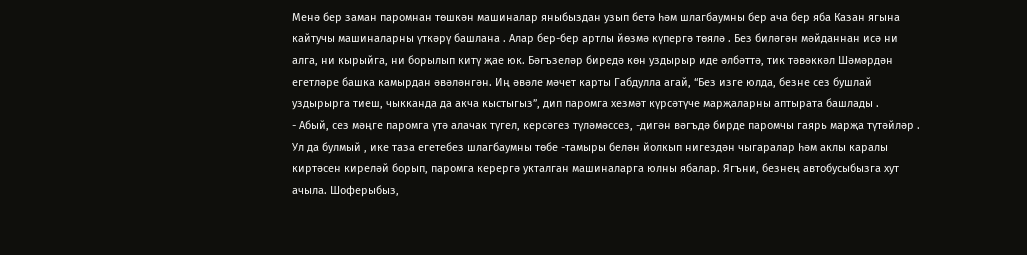Менә бер заман паромнан төшкән машиналар яныбыздан узып бетә һәм шлагбаумны бер ача бер яба Казан ягына кайтучы машиналарны үткәрү башлана . Алар бер-бер артлы йөзмә күпергә төялә . Без биләгән мәйданнан исә ни алга, ни кырыйга, ни борылып китү җае юк. Бәгъзеләр биредә көн уздырыр иде әлбәттә, тик тәвәккәл Шәмәрдән егетләре башка камырдан әвәләнгән. Иң әвәле мәчет карты Габдулла агай, “Без изге юлда, безне сез бушлай уздырырга тиеш, чыкканда да акча кыстыгыз”, дип паромга хезмәт күрсәтүче марҗаларны аптырата башлады .
- Абый, сез мәңге паромга үтә алачак түгел, керсәгез түләмәссез, -дигән вәгъдә бирде паромчы гаярь марҗа түтәйләр .
Ул да булмый , ике таза егетебез шлагбаумны төбе -тамыры белән йолкып нигездән чыгаралар һәм аклы каралы киртәсен киреләй борып, паромга керергә укталган машиналарга юлны ябалар. Ягъни, безнең автобусыбызга хут ачыла. Шоферыбыз,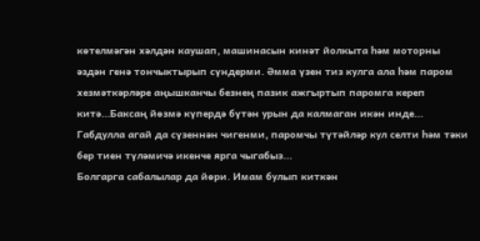көтелмәгән хәлдән каушап, машинасын кинәт йолкыта һәм моторны әздән генә тончыктырып сүндерми. Әмма үзен тиз кулга ала һәм паром хезмәткәрләре аңышканчы безнең пазик ажгыртып паромга кереп китә...Баксаң йөзмә күпердә бүтән урын да калмаган икән инде...
Габдулла агай да сүзеннән чигенми, паромчы түтәйләр кул селти һәм тәки бер тиен түләмичә икенче ярга чыгабыз...
Болгарга сабалылар да йөри. Имам булып киткән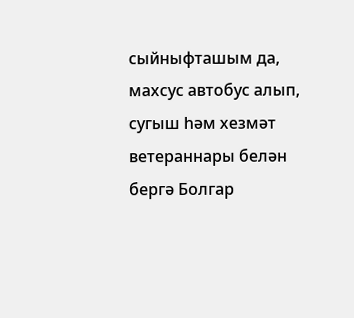сыйныфташым да, махсус автобус алып, сугыш һәм хезмәт ветераннары белән бергә Болгар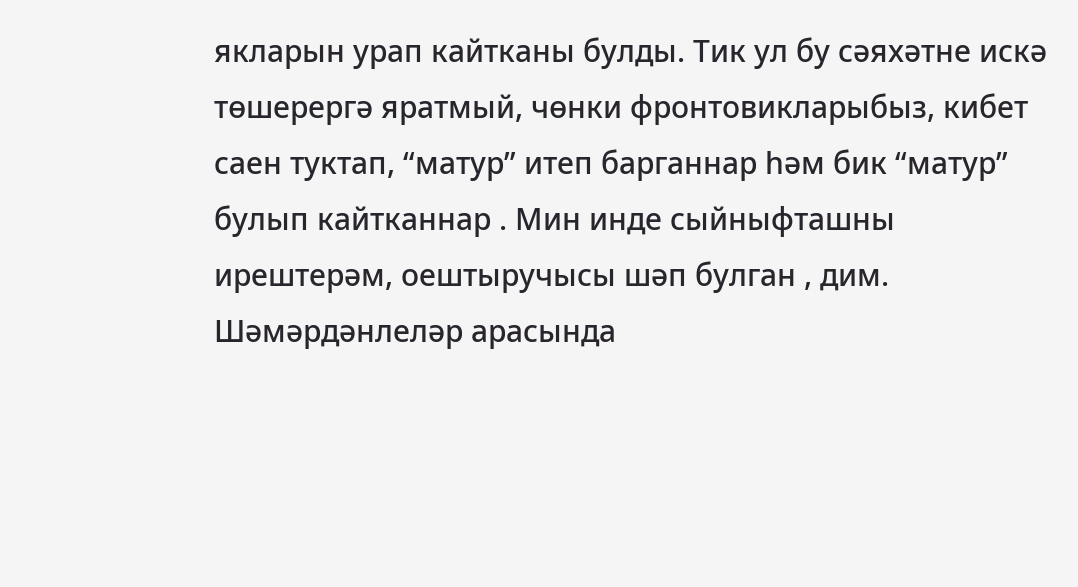якларын урап кайтканы булды. Тик ул бу сәяхәтне искә төшерергә яратмый, чөнки фронтовикларыбыз, кибет саен туктап, “матур” итеп барганнар һәм бик “матур” булып кайтканнар . Мин инде сыйныфташны ирештерәм, оештыручысы шәп булган , дим. Шәмәрдәнлеләр арасында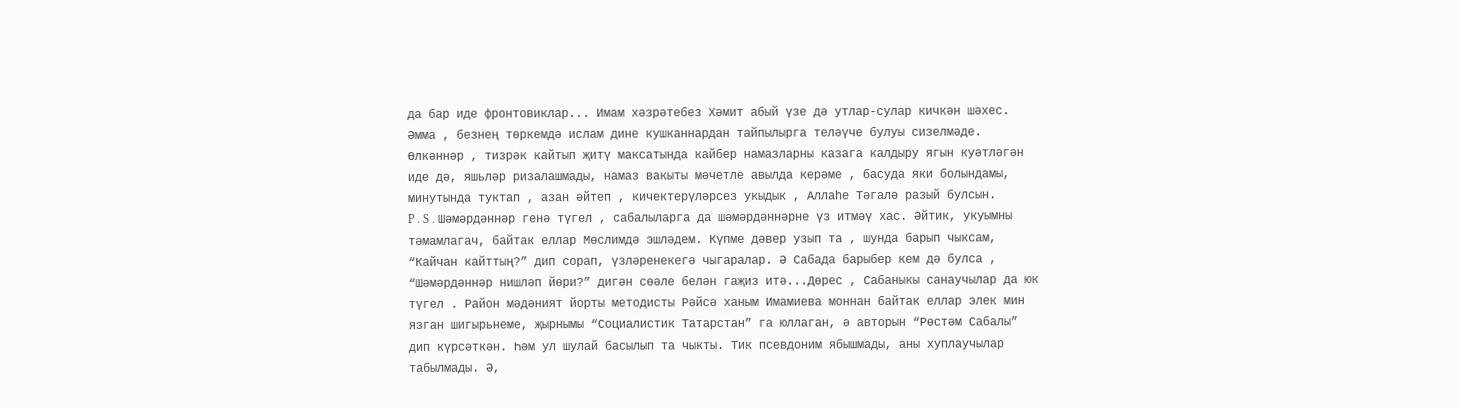да бар иде фронтовиклар... Имам хәзрәтебез Хәмит абый үзе дә утлар-сулар кичкән шәхес. Әмма , безнең төркемдә ислам дине кушканнардан тайпылырга теләүче булуы сизелмәде. Өлкәннәр , тизрәк кайтып җитү максатында кайбер намазларны казага калдыру ягын куәтләгән иде дә, яшьләр ризалашмады, намаз вакыты мәчетле авылда керәме , басуда яки болындамы, минутында туктап , азан әйтеп , кичектерүләрсез укыдык , Аллаһе Тәгалә разый булсын.
P . S . Шәмәрдәннәр генә түгел , сабалыларга да шәмәрдәннәрне үз итмәү хас. Әйтик, укуымны тәмамлагач, байтак еллар Мөслимдә эшләдем. Күпме дәвер узып та , шунда барып чыксам, “Кайчан кайттың?” дип сорап, үзләренекегә чыгаралар. Ә Сабада барыбер кем дә булса , “Шәмәрдәннәр нишләп йөри?” дигән сөәле белән гаҗиз итә...Дөрес , Сабаныкы санаучылар да юк түгел . Район мәдәният йорты методисты Рәйсә ханым Имамиева моннан байтак еллар элек мин язган шигырьнеме, җырнымы “Социалистик Татарстан” га юллаган, ә авторын “Рөстәм Сабалы” дип күрсәткән. Һәм ул шулай басылып та чыкты. Тик псевдоним ябышмады, аны хуплаучылар табылмады. Ә,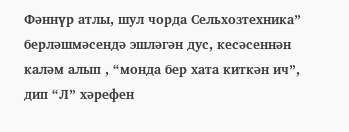Фәннүр атлы, шул чорда Сельхозтехника” берләшмәсендә эшләгән дус, кесәсеннән каләм алып , “монда бер хата киткән ич”, дип “Л” хәрефен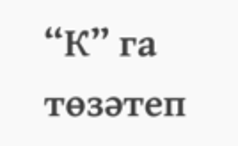“К” га төзәтеп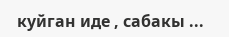куйган иде , сабакы ...